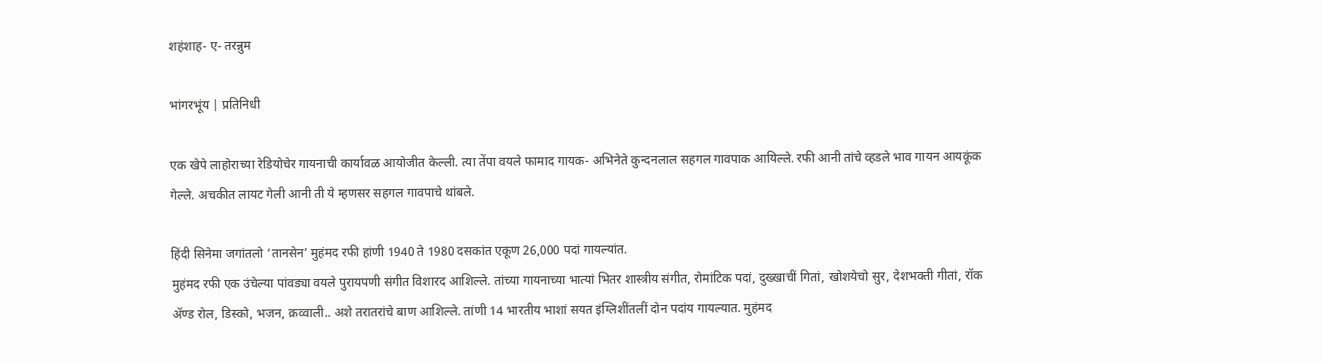शहंशाह- ए- तरन्नुम

भांगरभूंय | प्रतिनिधी

एक खेपे लाहोराच्या रेडियोचेर गायनाची कार्यावळ आयोजीत केल्ली. त्या तेंपा वयले फामाद गायक- अभिनेते कुन्दनलाल सहगल गावपाक आयिल्ले. रफी आनी तांचे व्हडले भाव गायन आयकूंक गेल्ले. अचकीत लायट गेली आनी ती ये म्हणसर सहगल गावपाचे थांबले.

हिंदी सिनेमा जगांतलो ‘तानसेन’ मुहंमद रफी हांणी 1940 ते 1980 दसकांत एकूण 26,000 पदां गायल्यांत.
मुहंमद रफी एक उंचेल्या पांवड्या वयले पुरायपणी संगीत विशारद आशिल्ले. तांच्या गायनाच्या भात्यां भितर शास्त्रीय संगीत, रोमांटिक पदां, दुख्खाचीं गितां, खोशयेचो सुर, देशभक्ती गीतां, रॉक ॲण्ड रोल, डिस्को, भजन, क़व्वाली.. अशे तरातरांचे बाण आशिल्ले. तांणी 14 भारतीय भाशां सयत इंग्लिशींतलीं दोन पदांय गायल्यात. मुहंमद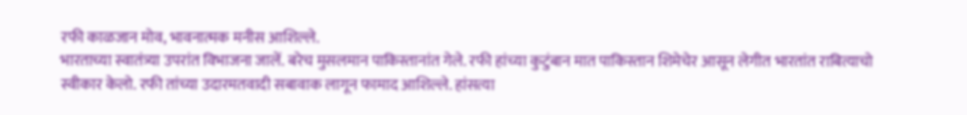रफी काळजान मोव, भावनात्मक मनीस आशिल्ले.
भारताच्या स्वातंत्र्या उपरांत विभाजना जालें. बरेच मुसलमान पाकिस्तानांत गेले. रफी हांच्या कुटुंबान मात पाकिस्तान शिमेचेर आसून लेगीत भारतांत राबित्याचो स्वीकार केलो. रफी तांच्या उदारमतवादी सबावाक लागून फामाद आशिल्ले. हांसत्या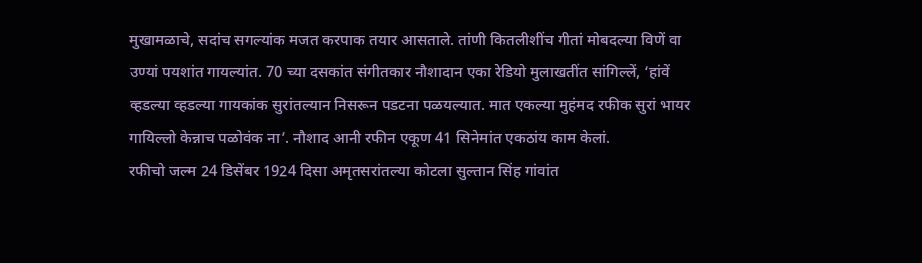मुखामळाचे, सदांच सगल्यांक मजत करपाक तयार आसताले. तांणी कितलीशींच गीतां मोबदल्या विणें वा उण्यां पयशांत गायल्यांत. 70 च्या दसकांत संगीतकार नौशादान एका रेडियो मुलाखतींत सांगिल्लें, ‘हांवें व्हडल्या व्हडल्या गायकांक सुरांतल्यान निसरून पडटना पळयल्यात. मात एकल्या मुहंमद रफीक सुरां भायर गायिल्लो केन्नाच पळोवंक ना’. नौशाद आनी रफीन एकूण 41 सिनेमांत एकठांय काम केलां.
रफीचो जल्म 24 डिसेंबर 1924 दिसा अमृतसरांतल्या कोटला सुल्तान सिंह गांवांत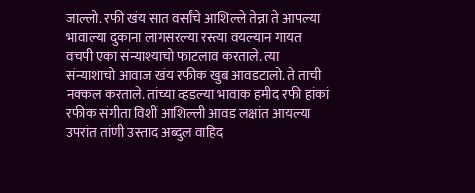जाल्लो. रफी खंय सात वर्सांचे आशिल्ले तेन्ना ते आपल्या भावाल्या दुकाना लागसरल्या रस्त्या वयल्यान गायत वचपी एका संन्याश्याचो फाटलाव करताले. त्या संन्याशाचो आवाज खंय रफीक खुब आवडटालो. ते ताची नक्कल करताले. तांच्या व्हडल्या भावाक हमीद रफी हांकां रफीक संगीता विशीं आशिल्ली आवड लक्षांत आयल्या उपरांत तांणी उस्ताद अब्दुल वाहिद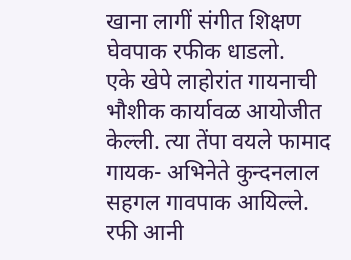खाना लागीं संगीत शिक्षण घेवपाक रफीक धाडलो.
एके खेपे लाहोरांत गायनाची भौशीक कार्यावळ आयोजीत केल्ली. त्या तेंपा वयले फामाद गायक- अभिनेते कुन्दनलाल सहगल गावपाक आयिल्ले. रफी आनी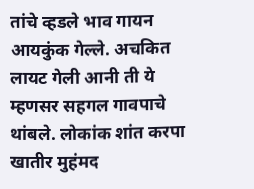तांचे व्हडले भाव गायन आयकुंक गेल्ले. अचकित लायट गेली आनी ती ये म्हणसर सहगल गावपाचे थांबले. लोकांक शांत करपा खातीर मुहंमद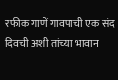रफीक गाणें गावपाची एक संद दिवची अशी तांच्या भावान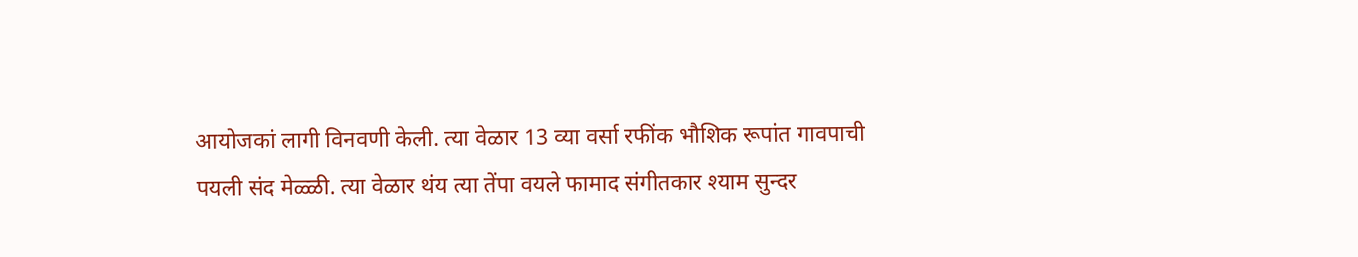आयोजकां लागी विनवणी केली. त्या वेळार 13 व्या वर्सा रफींक भौशिक रूपांत गावपाची पयली संद मेळ्ळी. त्या वेळार थंय त्या तेंपा वयले फामाद संगीतकार श्याम सुन्दर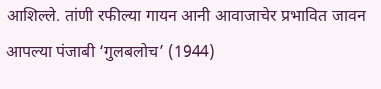आशिल्ले. तांणी रफील्या गायन आनी आवाजाचेर प्रभावित जावन आपल्या पंजाबी ‘गुलबलोच’ (1944)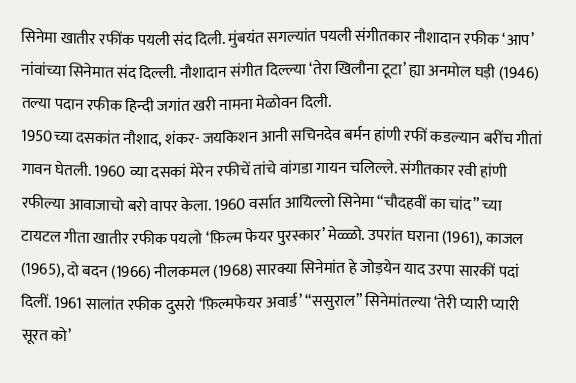सिनेमा खातीर रफींक पयली संद दिली. मुंबयंत सगल्यांत पयली संगीतकार नौशादान रफीक ‘आप’ नांवांच्या सिनेमात संद दिल्ली. नौशादान संगीत दिल्ल्या ‘तेरा खिलौना टूटा’ ह्या अनमोल घड़ी (1946) तल्या पदान रफीक हिन्दी जगांत खरी नामना मेळोवन दिली.
1950च्या दसकांत नौशाद, शंकर- जयकिशन आनी सचिनदेव बर्मन हांणी रफीं कडल्यान बरींच गीतां गावन घेतली. 1960 व्या दसकां मेरेन रफीचें तांचे वांगडा गायन चलिल्ले. संगीतकार रवी हांणी रफील्या आवाजाचो बरो वापर केला. 1960 वर्सात आयिल्लो सिनेमा “चौदहवीं का चांद” च्या टायटल गीता खातीर रफीक पयलो ‘फ़िल्म फेयर पुरस्कार’ मेळ्ळो. उपरांत घराना (1961), काजल (1965), दो बदन (1966) नीलकमल (1968) सारक्या सिनेमांत हे जोड़येन याद उरपा सारकीं पदां दिलीं. 1961 सालांत रफीक दुसरो ‘फ़िल्मफेयर अवार्ड’ “ससुराल” सिनेमांतल्या ‘तेरी प्यारी प्यारी सूरत को’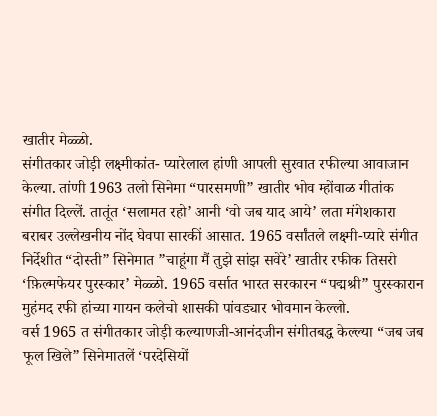खातीर मेळ्ळो.
संगीतकार जोड़ी लक्ष्मीकांत- प्यारेलाल हांणी आपली सुरवात रफील्या आवाजान केल्या. तांणी 1963 तलो सिनेमा “पारसमणी” खातीर भोव म्होंवाळ गीतांक संगीत दिल्लें. तातूंत ‘सलामत रहो’ आनी ‘वो जब याद आये’ लता मंगेशकारा बराबर उल्लेखनीय नोंद घेवपा सारकीं आसात. 1965 वर्सांतले लक्ष्मी-प्यारे संगीत निर्देशीत “दोस्ती” सिनेमात ”चाहूंगा मैं तुझे सांझ सवेरे’ खातीर रफीक तिसरो ‘फ़िल्मफेयर पुरस्कार’ मेळ्ळो. 1965 वर्सात भारत सरकारन “पद्मश्री” पुरस्कारान मुहंमद रफी हांच्या गायन कलेचो शासकी पांवड्यार भोवमान केल्लो.
वर्स 1965 त संगीतकार जोड़ी कल्याणजी-आनंदजीन संगीतबद्ध केल्ल्या “जब जब फूल खिले” सिनेमातलें ‘परदेसियों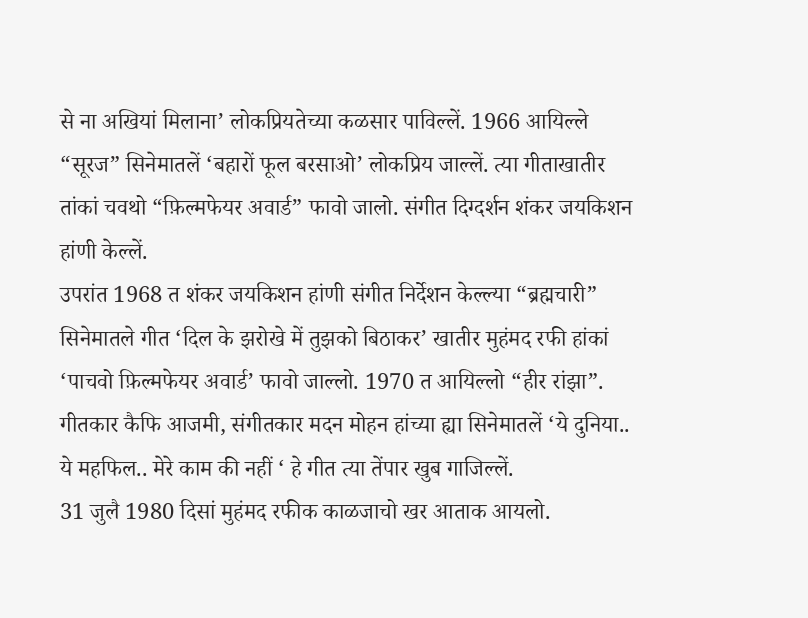से ना अखियां मिलाना’ लोकप्रियतेच्या कळसार पाविल्लें. 1966 आयिल्ले “सूरज” सिनेमातलें ‘बहारों फूल बरसाओ’ लोकप्रिय जाल्लें. त्या गीताखातीर तांकां चवथो “फ़िल्मफेयर अवार्ड” फावो जालो. संगीत दिग्दर्शन शंकर जयकिशन हांणी केल्लें.
उपरांत 1968 त शंकर जयकिशन हांणी संगीत निर्देशन केल्ल्या “ब्रह्मचारी” सिनेमातले गीत ‘दिल के झरोखे में तुझको बिठाकर’ खातीर मुहंमद रफी हांकां ‘पाचवो फ़िल्मफेयर अवार्ड’ फावो जाल्लो. 1970 त आयिल्लो “हीर रांझा”. गीतकार कैफि आजमी, संगीतकार मदन मोहन हांच्या ह्या सिनेमातलें ‘ये दुनिया.. ये महफिल.. मेरे काम की नहीं ‘ हे गीत त्या तेंपार खुब गाजिल्लें.
31 जुलै 1980 दिसां मुहंमद रफीक काळजाचो खर आताक आयलो.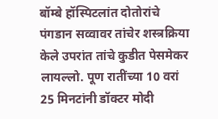बॉम्बे हॉस्पिटलांत दोतोरांचे पंगडान सव्वावर तांचेर शस्त्रक्रिया केले उपरांत तांचे कुडीत पेसमेकर लायल्लो. पूण रातींच्या 10 वरां 25 मिनटांनी डॉक्टर मोदी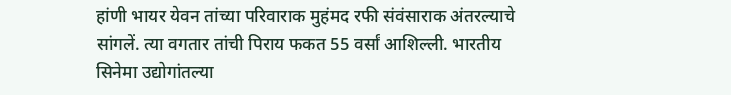हांणी भायर येवन तांच्या परिवाराक मुहंमद रफी संवंसाराक अंतरल्याचे सांगलें. त्या वगतार तांची पिराय फकत 55 वर्सां आशिल्ली. भारतीय सिनेमा उद्योगांतल्या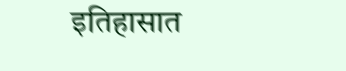इतिहासात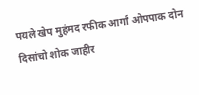पयले खेप मुहंमद रफीक आर्गां ओपपाक दोन दिसांचो शोक जाहीर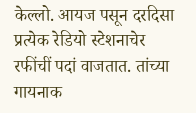केल्लो. आयज पसून दरदिसा प्रत्येक रेडियो स्टेशनाचेर रफींचीं पदां वाजतात. तांच्या गायनाक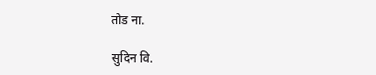तोड ना.

सुदिन वि.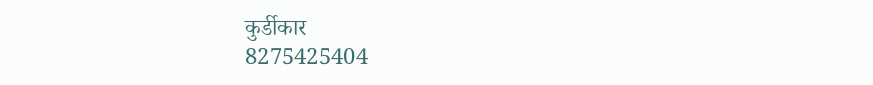कुर्डीकार
8275425404